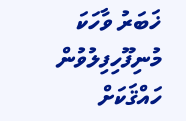ޚަބަރު ވާހަކަ މުނިފޫހިފިލުވުން
ހައްޤަކަށް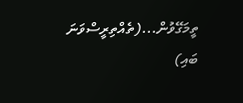ތީމަގޭވުން...(ތެއްތިރީސްވަނަ ބައި)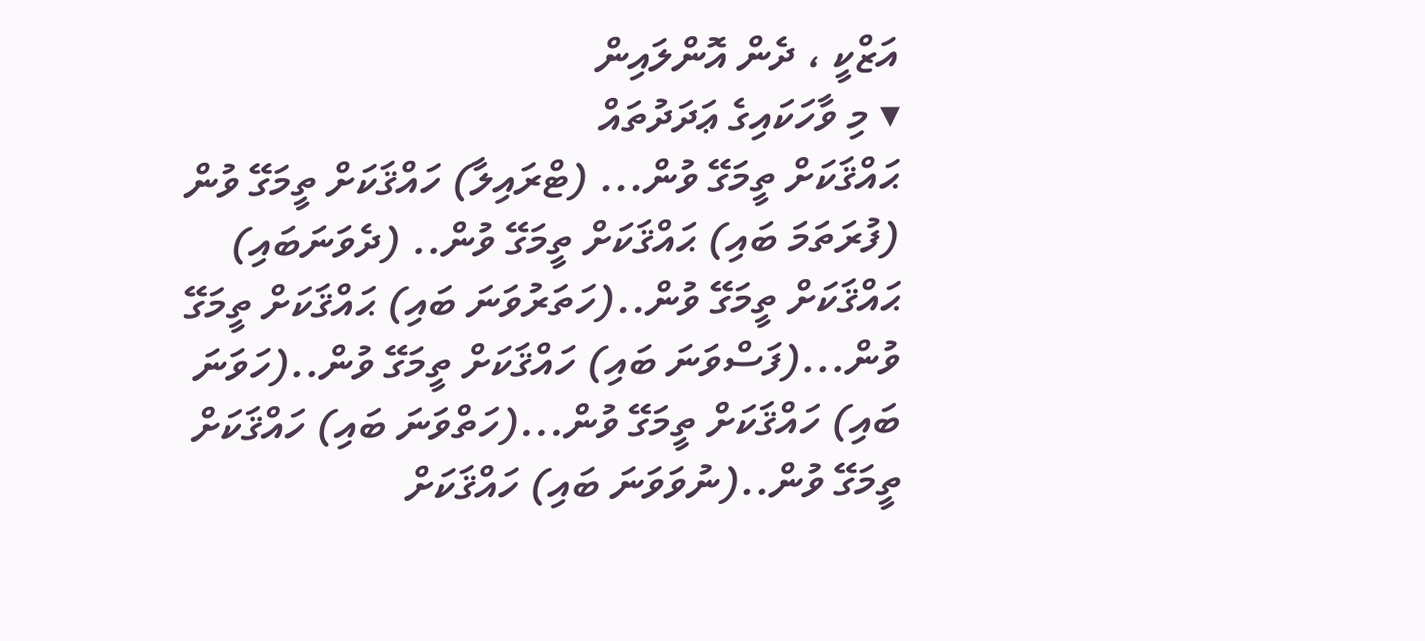އަޒްކީ ، ދެން އޮންލައިން
▾ މި ވާހަކައިގެ ޢަދަދުތައް
ޙައްޤަކަށް ތީމަގޭ ވުން... (ޓްރައިލާ) ހައްޤަކަށް ތީމަގޭ ވުން (ފުރަތަމަ ބައި) ޙައްޤަކަށް ތީމަގޭ ވުން.. (ދެވަނަބައި) ޙައްޤަކަށް ތީމަގޭ ވުން..(ހަތަރުވަނަ ބައި) ޙައްޤަކަށް ތީމަގޭ ވުން...(ފަސްވަނަ ބައި) ހައްޤަކަށް ތީމަގޭ ވުން..(ހަވަނަ ބައި) ހައްޤަކަށް ތީމަގޭ ވުން...(ހަތްވަނަ ބައި) ހައްޤަކަށް ތީމަގޭ ވުން..(ނުވަވަނަ ބައި) ހައްޤަކަށް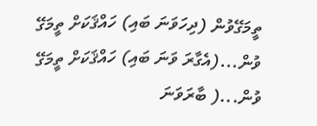ތީމަގޭވުން (ދިހަވަނަ ބައި) ހައްޤަކަށް ތީމަގޭ ވުން...(އެގާރަ ވަނަ ބައި) ހައްޤަކަށް ތީމަގޭ ވުން...( ބާރަވަނަ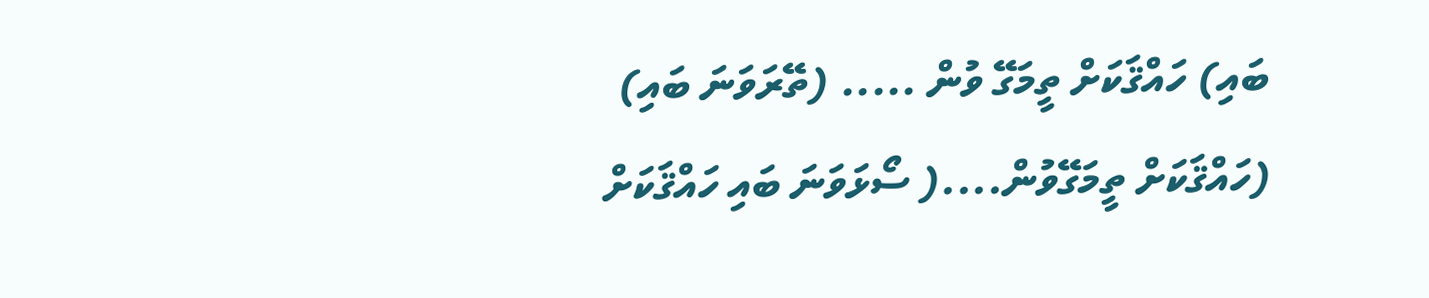ބައި) ހައްޤަކަށް ތީމަގޭ ވުން ..... (ތޭރަވަނަ ބައި) (ހައްޤަކަށް ތީމަގޭވުން....( ސޯޅަވަނަ ބައި ހައްޤަކަށް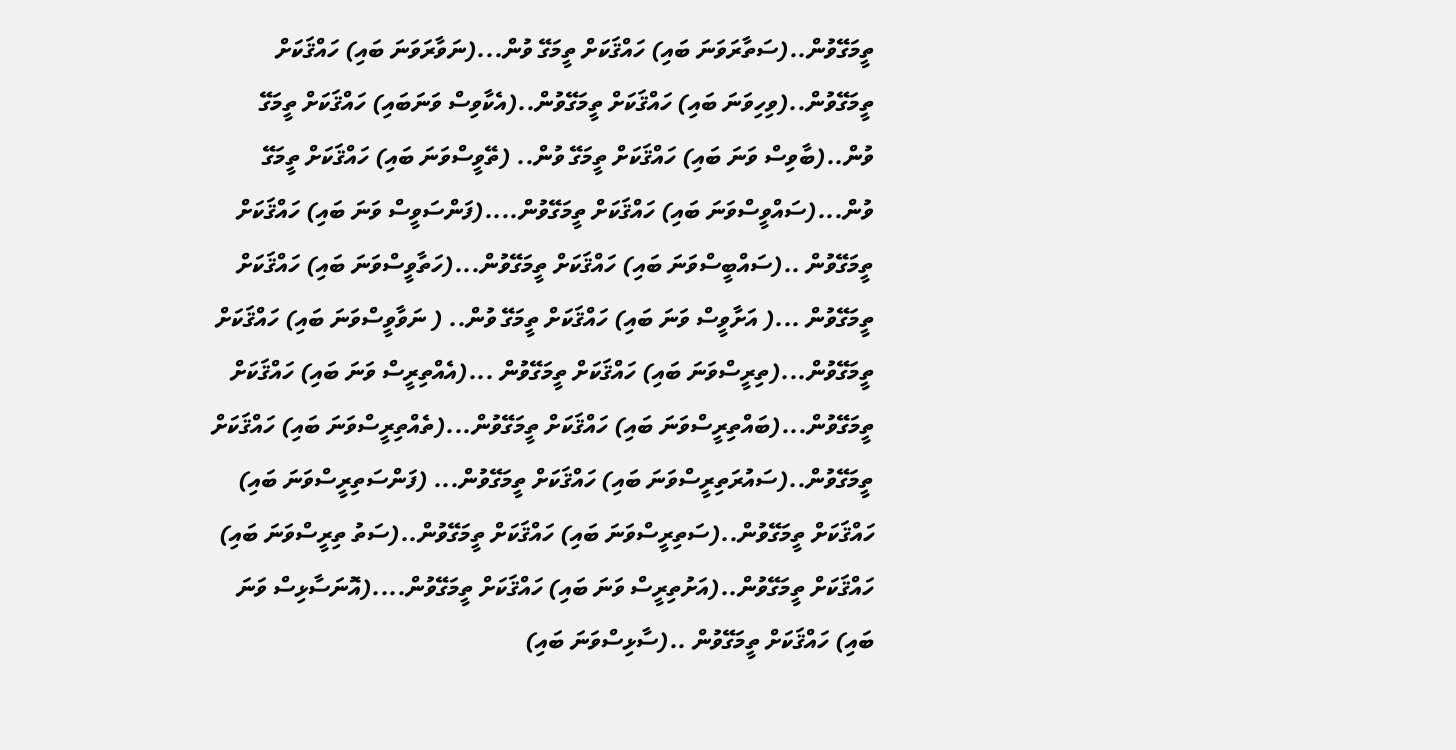ތީމަގޭވުން..(ސަތާރަވަނަ ބައި) ހައްޤަކަށް ތީމަގޭ ވުން...(ނަވާރަވަނަ ބައި) ހައްޤަކަށް ތީމަގޭވުން..(ވިހިވަނަ ބައި) ހައްޤަކަށް ތީމަގޭވުން..(އެކާވިސް ވަނަބައި) ހައްޤަކަށް ތީމަގޭ ވުން..(ބާވިސް ވަނަ ބައި) ހައްޤަކަށް ތީމަގޭ ވުން.. (ތޭވީސްވަނަ ބައި) ހައްޤަކަށް ތީމަގޭ ވުން...(ސައްވީސްވަނަ ބައި) ހައްޤަކަށް ތީމަގޭވުން....(ފަންސަވީސް ވަނަ ބައި) ހައްޤަކަށް ތީމަގޭވުން ..(ސައްބީސްވަނަ ބައި) ހައްޤަކަށް ތީމަގޭވުން...(ހަތާވީސްވަނަ ބައި) ހައްޤަކަށް ތީމަގޭވުން ...( އަށާވީސް ވަނަ ބައި) ހައްޤަކަށް ތީމަގޭ ވުން.. ( ނަވާވީސްވަނަ ބައި) ހައްޤަކަށް ތީމަގޭވުން...(ތިރީސްވަނަ ބައި) ހައްޤަކަށް ތީމަގޭވުން ...(އެއްތިރީސް ވަނަ ބައި) ހައްޤަކަށް ތީމަގޭވުން...(ބައްތިރީސްވަނަ ބައި) ހައްޤަކަށް ތީމަގޭވުން...(ތެއްތިރީސްވަނަ ބައި) ހައްޤަކަށް ތީމަގޭވުން..(ސައުރަތިރީސްވަނަ ބައި) ހައްޤަކަށް ތީމަގޭވުން... (ފަންސަތިރީސްވަނަ ބައި) ހައްޤަކަށް ތީމަގޭވުން..(ސަތިރީސްވަނަ ބައި) ހައްޤަކަށް ތީމަގޭވުން..(ސަތު ތިރީސްވަނަ ބައި) ހައްޤަކަށް ތީމަގޭވުން..(އަށުތިރީސް ވަނަ ބައި) ހައްޤަކަށް ތީމަގޭވުން....(އޮނަސާޅިސް ވަނަ ބައި) ހައްޤަކަށް ތީމަގޭވުން ..(ސާޅިސްވަނަ ބައި)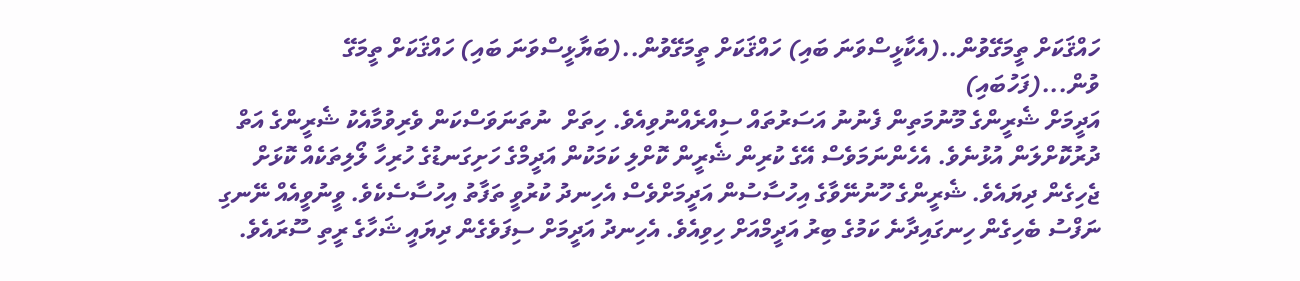ހައްޤަކަށް ތީމަގޭވުން..(އެކާޅީސްވަނަ ބައި) ހައްޤަކަށް ތީމަގޭވުން..(ބަޔާޅީސްވަނަ ބައި) ހައްޤަކަށް ތީމަގޭ ވުން...(ފަހުބައި)
އަދީމަށް ޝެރީންގެ މޫނުމަތިން ފެނުނު އަސަރުތައް ސިއްރެއްނުވިއެވެ. ހިތަށް  ނުތަނަވަސްކަން ވެރިވުމާއެކު ޝެރީންގެ އަތް ދުރުކޮށްލަން އުޅުނެވެ. އެހެންނަމަވެސް އޭގެ ކުރިން ޝެރީން ކޮށްލި ކަމަކުން އަދީމްގެ ހަށިގަނޑުގެ ހުރިހާ ލޯލިތަކެއް ކޮޅަށް ޖެހިގެން ދިޔައެވެ. ޝެރީންގެ ހޫނުނޭވާގެ އިހުސާސުން އަދީމަށްވެސް އެހިނދު ކުރުވީ ތަފާތު އިހުސާސެކެވެ. ވީނުވީއެއް ނޭނގި ނަފްސު ބެހިގެން ހިނގައިދާނެ ކަމުގެ ބިރު އަދީމްއަށް ހިވިއެވެ. އެހިނދު އަދީމަށް ސިފަވެގެން ދިޔައީ ޝަހާގެ ރީތި ސޫރައެވެ.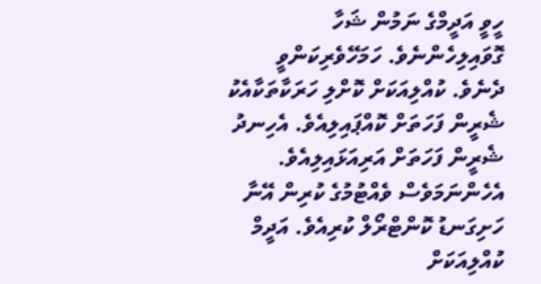ހީވީ އަދީމްގެ ނަމުން ޝަހާ ގޮވައިލިހެންނެވެ. ހަމަހޭވެރިކަންވީ ދެނެވެ. ކުއްލިއަކަށް ކޮށްލި ހަރަކާތަކާއެކު ޝެރީން ފަހަތަށް ކޮއްޕައިލިއެވެ. އެހިނދު ޝެރީން ފަހަތަށް އަރިއަޅައިލިއެވެ. އެހެންނަމަވެސް ވެއްޓުމުގެ ކުރިން އޭނާ ހަށިގަނޑު ކޮންޓްރޯލް ކުރިއެވެ. އަދީމް ކުއްލިއަކަށް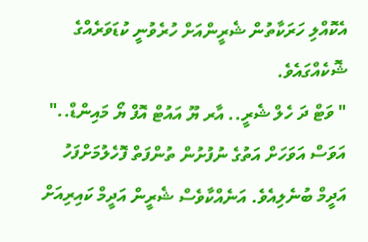އެކޮއްލި ހަރަކާތުން ޝެރީންއަށް ހުރެވުނީ ކުޑަވަރެއްގެ ޝޮކެއްގައެވެ.
" ވަޓް ދަ ހެލް ޝެރީ.. އާރ ޔޫ އައުޓް އޮފް ޔޯ މައިންޑް.." އަވަސް އަވަހަށް އަތުގެ ނުފުށުން ތުންފަތް ފޮހެލުމަށްފަހު އަދީމް ބުނެލިއެވެ. އަނެއްކާވެސް ޝެރީން އަދީމް ކައިރިއަށް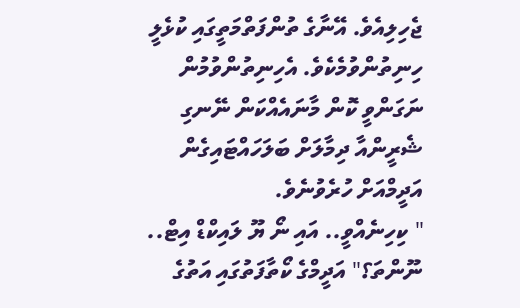ޖެހިލިއެވެ. އޭނާގެ ތުންފަތްމަތީގައި ކުޅެލީ ހިނިތުންވުމެކެވެ. އެހިނިތުންވުމުން ނަގަންވީ ކޮން މާނައެއްކަން ނޭނގި ޝެރީންއާ ދިމާލަށް ބަލަހައްޓައިގެން އަދީމްއަށް ހުރެވުނެވެ.
" ކިހިނެއްވީ.. އައި ނޯ ޔޫ ލައިކްޑް އިޓް.. ނޫންތަ؟" އަދީމްގެ ކޯތާފަތުގައި އަތުގެ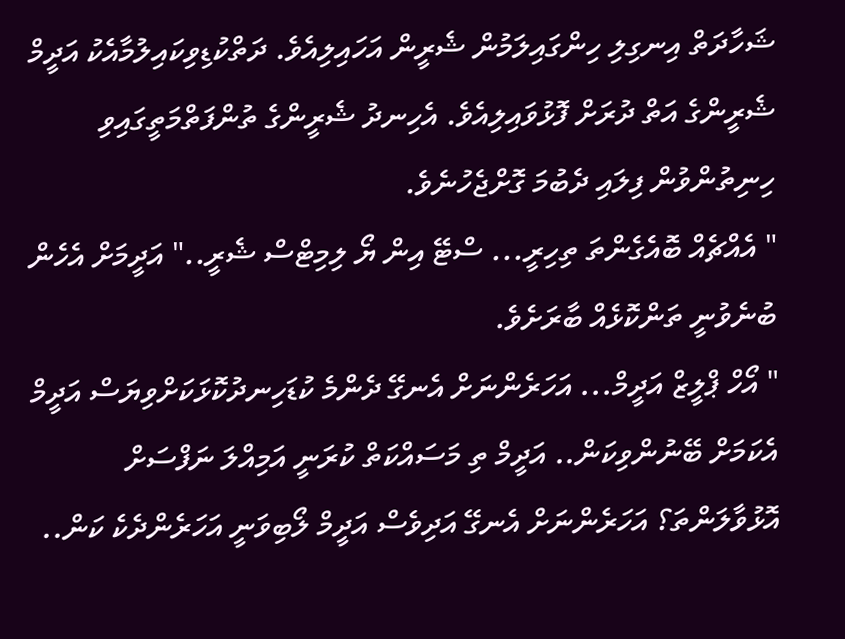ޝަހާދަތް އިނގިލި ހިންގައިލަމުން ޝެރީން އަހައިލިއެވެ. ދަތްކުޑިވިކައިލުމާއެކު އަދީމް ޝެރީންގެ އަތް ދުރަށް ފޮޅުވައިލިއެވެ. އެހިނދު ޝެރީންގެ ތުންފަތްމަތީގައިވި ހިނިތުންވުން ފިލައި ދެބުމަ ގޮށްޖެހުނެވެ.
" އެއްޗެއް ބޮއެގެންތަ ތިހިރީ... ސްޓޭ އިން ޔޯ ލިމިޓްސް ޝެރީ.." އަދީމަށް އެހެން ބުނެވުނީ ތަންކޮޅެއް ބާރަށެވެ.
" އޯހް ޕްލީޒް އަދީމް... އަހަރެންނަށް އެނގޭ ދެންމެ ކުޑަހިނދުކޮޅަކަށްވިޔަސް އަދީމް އެކަމަށް ބޭނުންވިކަން.. އަދީމް ތި މަސައްކަތް ކުރަނީ އަމިއްލަ ނަފްސަށް އޮޅުވާލަންތަ؟ އަހަރެންނަށް އެނގޭ އަދިވެސް އަދީމް ލޯބިވަނީ އަހަރެންދެކެ ކަން..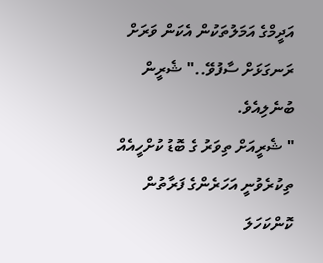އަދީމްގެ އަމަލުތަކުން އެކަން ވަރަށް ރަނގަޅަށް ސާފުވޭ.." ޝެރީން ބުނެލިއެވެ.
" ޝެރީއަށް ތިވަރު ގެ ބޮޑު ކުށްހީއެއް ތިކުރެވުނީ އަހަރެންގެ ފަރާތުން ކޮންކަހަލަ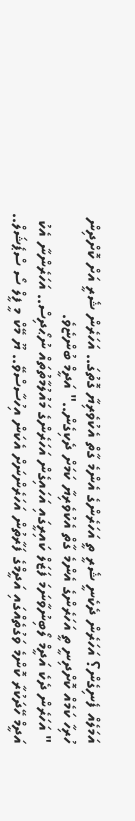އަމަލެއް ފެނިގެން؟ އަހަރެން ދެކެނީ ޝެރީ ތީ އަހަރެންގެ އެންމެ ގާތް އެކުވެރިޔާ ގޮތުގަ.. އަހަރެން ޝެރީ އަށް ކޮށްދިން ހުރިހާ ކަމެއް ކޮށްދިނީ ތީ އަހަރެންގެ އެންމެ ގާތް އެކުވެރިޔާ ކަމަށް ދެކިގެން.." އަދީމް ބުންޏެވެ.
" އަހަރެން ދެކެ އަދީމް ލޯބިނުވާނަމަ ފަޒަލް ކައިރީގައި އަހައިގެން އަހަރެންގެ މައުލުމާތުތައް ނުޙޯދިސް.. އަހަރެންނާ އެކު އަދީމް ހޭދަކުރާ ކޮންމެ ވަގުތެއްގައި އަދީމްގެ ފަރާތުން އަހަރެންނަށް އެކަން އިހުސާސްވޭ.. ޔޫ މޭކް މީ ފީލް ސޯ ސްޕެޝަލް..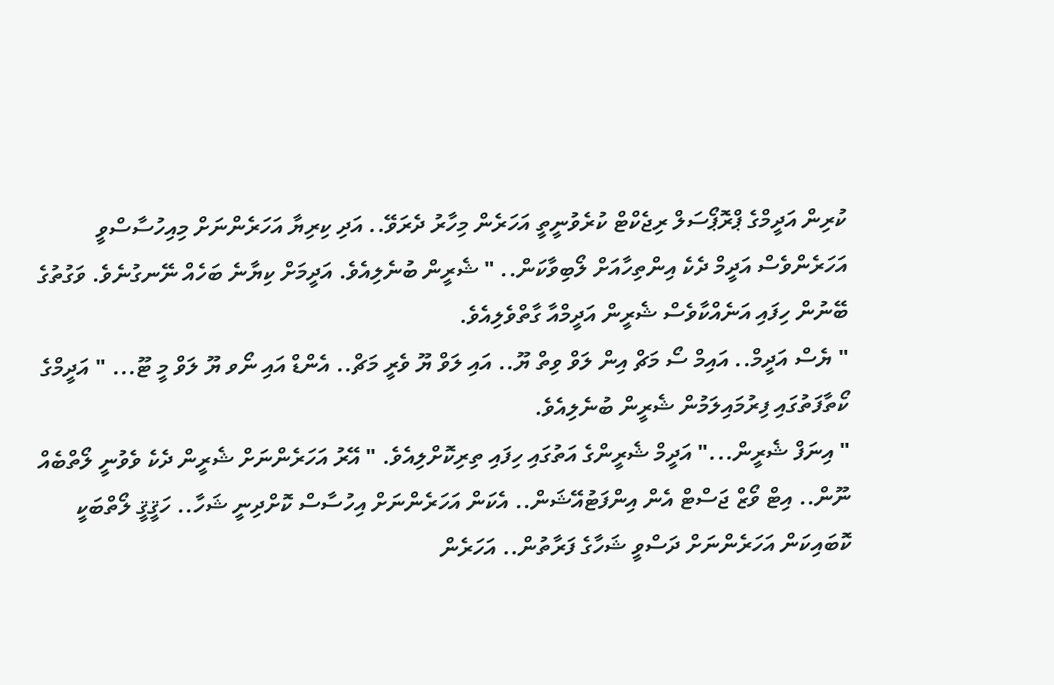ކުރިން އަދީމްގެ ޕްރޮޕޯސަލް ރިޖެކްޓް ކުރެވުނީތީ އަހަރެން މިހާރު ދެރަވޭ.. އަދި ކިރިޔާ އަހަރެންނަށް މިއިހުސާސްވީ އަހަރެންވެސް އަދީމް ދެކެ އިންތިހާއަށް ލޯބިވާކަން.. " ޝެރީން ބުނެލިއެވެ. އަދީމަށް ކިޔާނެ ބަހެއް ނޭނގުނެވެ. ވަގުތުގެ ބޭނުން ހިފައި އަނެއްކާވެސް ޝެރީން އަދީމްއާ ގާތްވެލިއެވެ.
" ޔެސް އަދީމް.. އައިމް ސޯ މަޗް އިން ލަވް ވިތް ޔޫ.. އައި ލަވް ޔޫ ވެރީ މަޗް.. އެންޑް އައި ނޯވ ޔޫ ލަވް މީ ޓޫ... " އަދީމްގެ ކޯތާފަތުގައި ފިރުމައިލަމުން ޝެރީން ބުނެލިއެވެ.
" އިނަފް ޝެރީން..." އަދީމް ޝެރީންގެ އަތުގައި ހިފައި ތިރިކޮށްލިއެވެ. " އޭރު އަހަރެންނަށް ޝެރީން ދެކެ ވެވުނީ ލޯތްބެއް ނޫން.. އިޓް ވޯޒް ޖަސްޓް އެން އިންފަޓުއޭޝަން.. އެކަން އަހަރެންނަށް އިހުސާސް ކޮށްދިނީ ޝަހާ.. ހަޤީޤީ ލޯތްބަކީ ކޮބައިކަން އަހަރެންނަށް ދަސްވީ ޝަހާގެ ފަރާތުން.. އަހަރެން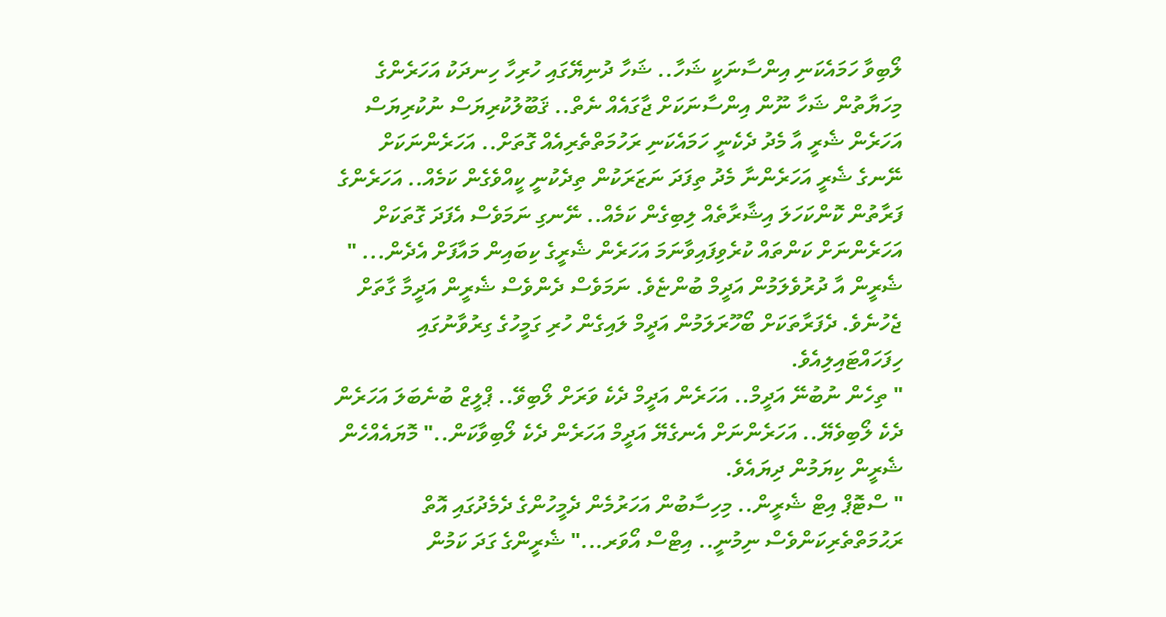ލޯބިވާ ހަމައެކަނި އިންސާނަކީ ޝަހާ.. ޝަހާ ދުނިޔޭގައި ހުރިހާ ހިނދަކު އަހަރެންގެ މިހަޔާތުން ޝަހާ ނޫން އިންސާނަކަށް ޖާގައެއް ނެތް.. ޤަބޫލުކުރިޔަސް ނުކުރިޔަސް އަހަރެން ޝެރީ އާ މެދު ދެކެނީ ހަމައެކަނި ރަހުމަތްތެރިއެއް ގޮތަށް.. އަހަރެންނަކަށް ނޭނގެ ޝެރީ އަހަރެންނާ މެދު ތިފަދަ ނަޒަރަކުން ތިދެކުނީ ކީއްވެގެން ކަމެއް.. އަހަރެންގެ ފަރާތުން ކޮންކަހަލަ އިޝާރާތެއް ލިބިގެން ކަމެއް.. ނޭނގި ނަމަވެސް އެފަދަ ގޮތަކަށް އަހަރެންނަށް ކަންތައް ކުރެވިފައިވާނަމަ އަހަރެން ޝެރީގެ ކިބައިން މައާފަށް އެދެން... " ޝެރީން އާ ދުރުވެލަމުން އަދީމް ބުންޏެވެ. ނަމަވެސް ދެންވެސް ޝެރީން އަދީމާ ގާތަށް ޖެހުނެވެ. ދެފަރާތަކަށް ބޯހޫރަލަމުން އަދީމް ލައިގެން ހުރި ގަމީހުގެ ގިރުވާނުގައި ހިފަހައްޓައިލިއެވެ.
" ތިހެން ނުބުނޭ އަދީމް.. އަހަރެން އަދީމް ދެކެ ވަރަށް ލޯބިވޭ.. ޕްލީޒް ބުނެބަލަ އަހަރެން ދެކެ ލޯބިވެޔޭ.. އަހަރެންނަށް އެނގެޔޭ އަދީމް އަހަރެން ދެކެ ލޯބިވާކަން.." މޮޔައެއްހެން ޝެރީން ކިޔަމުން ދިޔައެވެ.
" ސްޓޮޕް އިޓް ޝެރީން.. މިހިސާބުން އަހަރުމެން ދެމީހުންގެ ދެމެދުގައި އޮތް ރަޙުމަތްތެރިކަންވެސް ނިމުނީ.. އިޓްސް އޯވަރ..." ޝެރީންގެ ގަދަ ކަމުން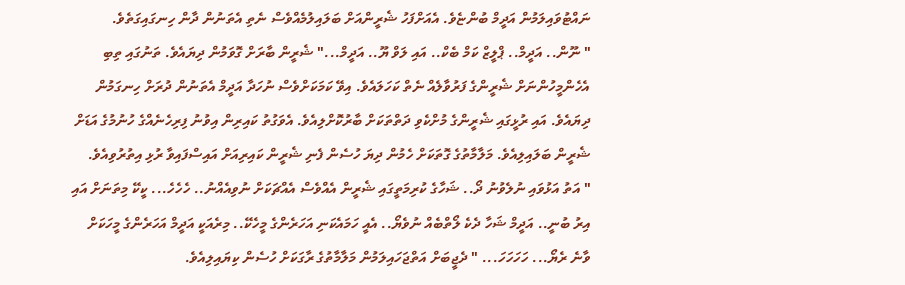ނައްޓުވައިލަމުން އަދީމް ބުންޏެވެ. އެއަށްފަހު ޝެރީންއަށް ބަލައިލުމެއްވެސް ނެތި އެތަނުން ދާން ހިނގައިގަތެވެ.
" ނޫން.. އަދީމް.. ޕްލީޒް ކަމް ބެކް.. އައި ލަވް ޔޫ.. އަދީމް..." ޝެރީން ބާރަށް ގޮވަމުން ދިޔައެވެ. ތަނުގައި ތިބި އެހެންމީހުންނަށް ޝެރީންގެ ފަރުވާލެއް ނެތް ކަހަލައެވެ. އިވޭ ކަމަކަށްވެސް ނުހަދާ އަދީމް އެތަނުން ދުރަށް ހިނގަމުން ދިޔައެވެ. އައި ރުޅީގައި ޝެރީންގެ މުށްކެވި ދަތްތަކަށް ބާރުކޮށްލިއެވެ. އެވަގުތު ކައިރިން އިވުނު ފިރިހެނެއްގެ ހުނުމުގެ އަޑަށް ޝެރީން ބަލައިލިއެވެ. މަލާމާތުގެ ގޮތަކަށް ހެމުން ދިޔަ ހުސެން ފެނި ޝެރީން ކައިރިއަށް އައިސްފައިވާ ރުޅި އިތުރުވިއެވެ.
" އަތު އަޅުވައި ނުލެވުނު ދޯ.. ޝަހާގެ ކުރިމަތީގައި ޝެރީން އެއްވެސް އެއްޗަކަށް ނުވިއެއްނު.. ހެހެހެ... ކީކޭ މިތަނަށް އައި އިރު ބުނީ.. އަދީމް ޝަހާ ދެކެ ލޯތްބެއް ނުވެޔޯ.. އެއީ ހަމައެކަނި އަހަރެންގެ މީހެކޭ.. މިރެއަކީ އަދީމް އަހަރެންގެ މީހަކަށް ވާނެ ރެޔޯ... ހަހަހަހަ... " ދެޖީބަށް އަތްޖަހައިލަމުން މަލާމާތުގެ ރާގަކަށް ހުސެން ކިޔައިލިއެވެ.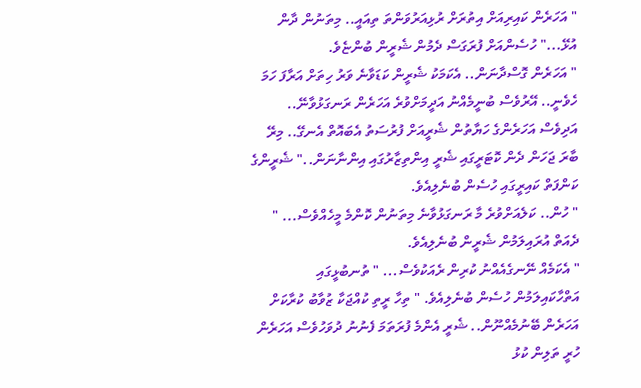" އަހަރެން ކައިރިއަށް އިތުރަށް ރުޅިއަރުވަންތަ ތިއައީ.. މިތަނުން ދާން އުޅޭ..." ހުސެންއަށް ފުރަގަސް ދެމުން ޝެރީން ބުންޏެވެ.
" އަހަރެން ގޮސްދާނަން.. އެކަމަކު ޝެރީން ކަޑަވާނެ ވަރު ހިތަށް އަރާފަ ހަމަ ހެވެނީ.. އޭރުވެސް ބުނީމެއްނު އަދީމަށްވުރެ އަހަރެން ރަނގަޅުވާނޭ.. އަދިވެސް އަހަރެންގެ ހަޔާތުން ޝެރީއަށް ފުރުސަތު އެބައޮތް އެނގޭ.. މިރޭ ބާރަ ޖަހަން ދެން ކޮޓަރީގައި ޝެރީ އިންތިޒާރުގައި އިންނާނަން.." ޝެރީންގެ ކަންފަތް ކައިރީގައި ހުސެން ބުނެލިއެވެ.
" ހުން.. ކަލެއަށްވުރެ މާ ރަނގަޅުވާނެ މިތަނުން ކޮންމެ މީހެއްވެސް... " ދެއަތް އުރައިލަމުން ޝެރީން ބުނެލިއެވެ.
" އެކަމެއް ނޭނގެއެއްނު ކުރިން ރެއަކުވެސް... " ތުނބުޅީގައި އަތްހާކައިލަމުން ހުސެން ބުނެލިއެވެ. " ތިހާ ރީތި ކުއްޖަކާ ޒުވާބު ކުރާކަށް އަހަރެން ބޭނުމެއްނޫން.. ޝެރީ އެންމެ ފުރަތަމަ ފެނުނު ދުވަހުވެސް އަހަރެން ހުރީ ތަލިން ކުޅު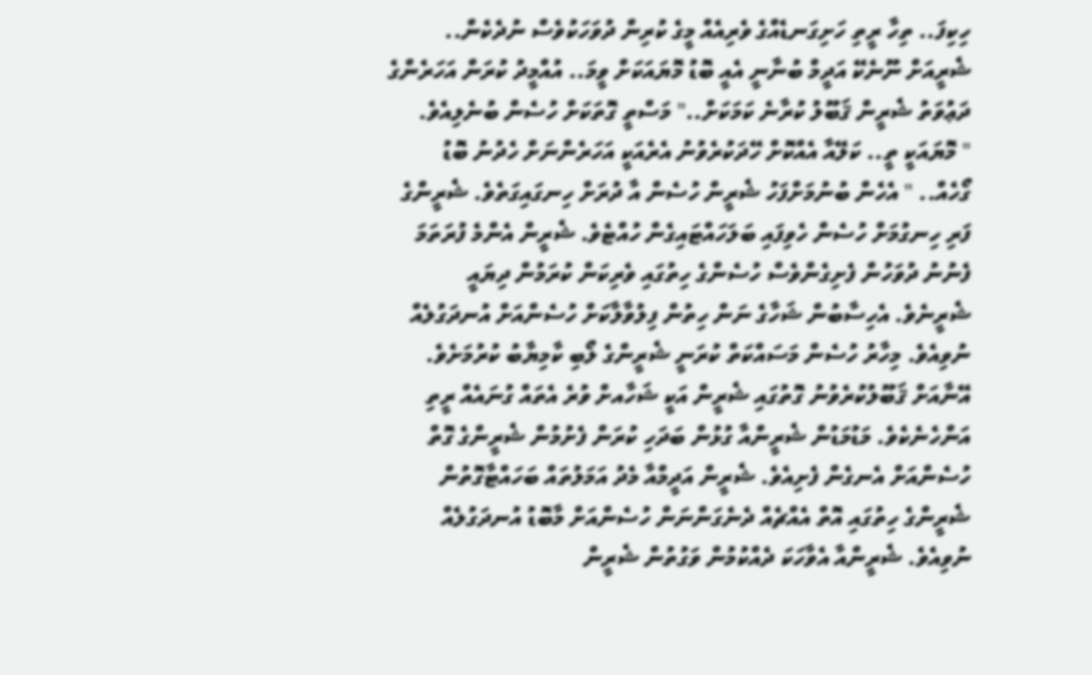ހިކިފަ.. ތިހާ ރީތި ހަށިގަނޑެއްގެ ވެރިއެއް މީގެ ކުރިން ދުވަހަކުވެސް ނުދެކެން.. ޝެރީއަށް ނޫނެކޭ އަދީމް ބުނާނީ އެއީ ބޮޑު މޮޔައަކަށް ވީމަ.. އުއްމީދު ކުރަން އަހަރެންގެ ދަޢުވަތު ޝެރީން ޤަބޫލު ކުރާނެ ކަމަކަށް.." މަސްތީ ގޮތަކަށް ހުސެން ބުނެލިއެވެ.
" މޮޔައަކީ ތީ.. ކަލޭއާ އެއްކޮށް ހޭދަކުރެވުނު އެރެއަކީ އަހަރެންނަށް ހެދުނު ބޮޑު ގޯހެއް.. " އެހެން ބުނުމަށްފަހު ޝެރީން ހުސެން އާ ދުރަށް ހިނގައިގަތެވެ. ޝެރީންގެ ފަރި ހިނގުމަށް ހުސެން ހެވިފައި ބަލަހައްޓައިގެން ހުއްޓެވެ. ޝެރީން އެންމެ ފުރަތަމަ ފެނުނު ދުވަހުން ފެށިގެންވެސް ހުސެންގެ ހިތުގައި ވެރިކަން ކުރަމުން ދިޔައީ ޝެރީނެވެ. އެހިސާބުން ޝަހާގެ ނަން ހިތުން ފިލުވާލާކަށް ހުސެންއަށް އުނދަގުލެއް ނުވިއެވެ. މިހާރު ހުސެން މަސައްކަތް ކުރަނީ ޝެރީންގެ ލޯބި ކާމިޔާބު ކުރުމަށެވެ. އޭނާއަށް ޤަބޫލުކުރެވުނު ގޮތުގައި ޝެރީން އަކީ ޝަހާއށް ވުރެ އެތައް ގުނައެއް ރީތި އަންހެނެކެވެ. މަޑުމަޑުން ޝެރީންއާ ގުޅުން ބަދަހި ކުރަން ފެށުމުން ޝެރީންގެ ގޮތް ހުސެންއަށް އެނގެން ފެށިއެވެ. ޝެރީން އަދީމްއާ މެދު އަމަލުތައް ބަހައްޓާގޮތުން ޝެރީންގެ ހިތުގައި އޮތް އެއްޗެއް ދެނެގަންނަން ހުސެންއަށް މާބޮޑު އުނދަގުލެއް ނުވިއެވެ. ޝެރީންއާ އެވާހަކަ ދެއްކުމުން ވަގުތުން ޝެރީން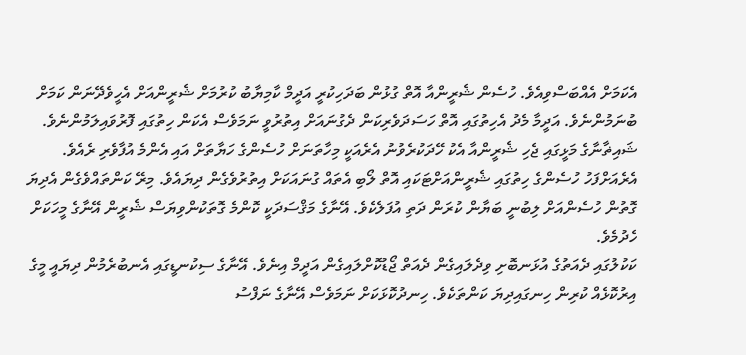އެކަމަށް އެއްބަސްވިއެވެ. ހުސެން ޝެރީންއާ އޮތް ގުޅުން ބަދަހިކުރީ އަދީމް ކާމިޔާބު ކުރުމަށް ޝެރީންއަށް އެހީވެދޭނަން ކަމަށް ބުނަމުންނެވެ. އަދީމާ މެދު އެހިތުގައި އޮތް ހަސަދަވެރިކަން ދެގުނައަށް އިތުރުވީ ނަމަވެސް އެކަން ހިތުގައި ފޮރުވައިލަމުންނެވެ. ޝައިޡާނާގެ މަޅީގައި ޖެހި ޝެރީންއާ އެކު ހޭދަކުރެވުނު އެރެއަކީ މިހާތަނަށް ހުސެންގެ ހަޔާތަށް އައި އެންމެ އުފާވެރި ރެއެވެ. އެރެއަށްފަހު ހުސެންގެ ހިތުގައި ޝެރީންއަށްޓަކައި އޮތް ލޯބި އެތައް ގުނައަކަށް އިތުރުވެގެން ދިޔައެވެ. މިރޭ ކަންތައްވެގެން އެދިޔަ ގޮތުން ހުސެންއަށް ލިބުނީ ބަޔާން ކުރަން ދަތި އުފަލެކެވެ. އޭނާގެ މަޤްސަދަކީ ކޮންމެ ގޮތަކުންވިޔަސް ޝެރީން އޭނާގެ މީހަކަށް ހެދުމެވެ.
ކަކުލުގައި ދެއަތުގެ އުޅަނބޮށި ވިދެލައިގެން ދެއަތް ޖޯޑުކޮށްލައިގެން އަދީމް އިނެވެ. އޭނާގެ ސިކުނޑީގައި އެނބުރެމުން ދިޔައީ މީގެ އިރުކޮޅެއް ކުރިން ހިނގައިދިޔަ ކަންތަކެވެ. ހިނދުކޮޅަކަށް ނަމަވެސް އޭނާގެ ނަފްސު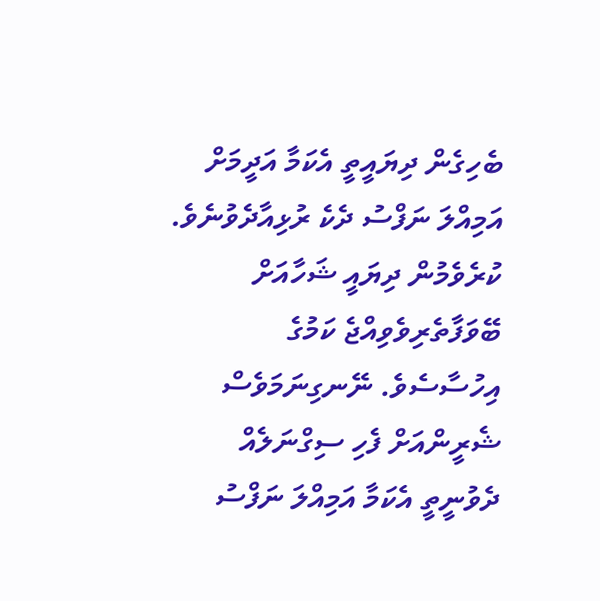ބެހިގެން ދިޔައީތީ އެކަމާ އަދީމަށް އަމިއްލަ ނަފްސު ދެކެ ރުޅިއާދެވުނެވެ. ކުރެވެމުން ދިޔައީ ޝަހާއަށް ބޭވަފާތެރިވެވިއްޖެ ކަމުގެ އިހުސާސެވެ. ނޭނގިނަމަވެސް ޝެރީންއަށް ފެހި ސިގްނަލެއް ދެވުނީތީ އެކަމާ އަމިއްލަ ނަފްސު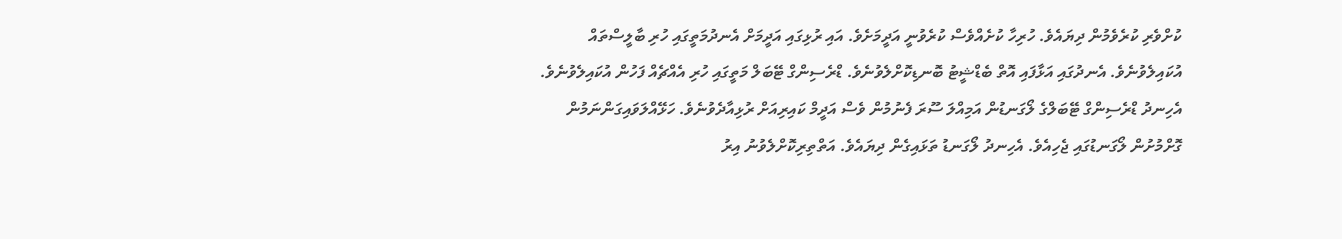ކުށްވެރި ކުރެވެމުން ދިޔައެވެ. ހުރިހާ ކުށެއްވެސް ކުރެވުނީ އަދީމަށެވެ. އައި ރުޅިގައި އަދީމަށް އެނދުމަތީގައި ހުރި ބާލީސްތައް އުކައިލެވުނެވެ. އެނދުގައި އަޅާފައި އޮތް ބެޑްޝީޓު ބޮނޑިކޮށްލެވުނެވެ. ޑްރެސިންގް ޓޭބަލް މަތީގައި ހުރި އެއްޗެއް ފަހުން އުކައިލެވުނެވެ. އެހިނދު ޑްރެސިންގް ޓޭބަލްގެ ލޯގަނޑުން އަމިއްލަ ސޫރަ ފެނުމުން ވެސް އަދީމް ކައިރިއަށް ރުޅިއާދެވުނެވެ. ހަޅޭއްލަވައިގަންނަމުން ގޮށްމުށުން ލޯގަނޑުގައި ޖެހިއެވެ. އެހިނދު ލޯގަނޑު ތަޅައިގެން ދިޔައެވެ. އަތްތިރިކޮށްލެވުނު އިރު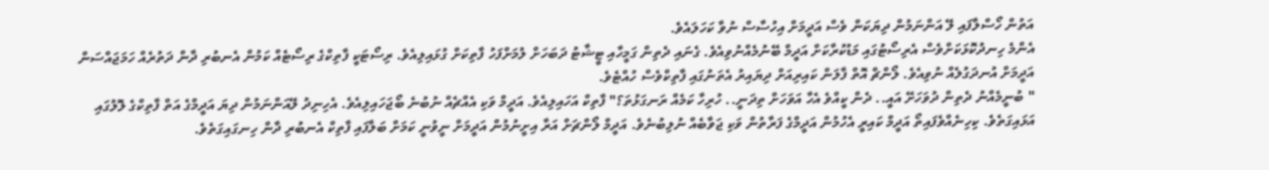އަތުން ހޯސްލާފައި ލޭ އަންނަމުން ދިޔަކަން ވެސް އަދީމަށް އިހުސާސް ނުވާ ކަހަލައެވެ.
އެންމެ ހިނދުކޮޅަކަށްވެސް އެރިސޯޓުގައި މަޑުކުރާކަށް އަދީމް ބޭނުމެއްނުވިއެވެ. ގެނައި ދެތިން ގަމީހާއި ޓީޝާޓު ދަބަހަށް ލުމަށްފަހު ފާތިކަށް ގުޅައިލިއެވެ. ރިސޯޓަކީ ފާތިކްގެ ރިސޯޓެއް ކަމުން އެނބުރި ދާން ދަތުރެއް ހަމަޖައްސަން އަދީމަށް އުނދަގުލެއް ނުވިއެވެ. ލޯންޗް އޮތް ފާލަން ކައިރިއަށް ދިޔައިރު އެތަނުގައި ފާތިކްވެސް ހުއްޓެވެ.
" ބުނީމެއްނު ދެތިން ދުވަހަށޭ އައީ.. ދެން ކީއްވެ އެހާ އަވަހަށް ތިދަނީ.. ހުރިހާ ކަމެއް ރަނގަޅުތަ؟" ފާތިކް އަހައިލިއެވެ. އަދީމް ވަކި އެއްޗެއް ނުބުނެ ބޯޖަހައިލިއެވެ. އެހިނިދު ލޭއަންނަމުން ދިޔަ އަދީމްގެ އަތް ފާތިކްގެ ލޮލުގައި އަޅައިގަތެވެ. ކިހިނެއްވެފައިތޯ އަދީމް ކައިރީ އެހުމުން އަދީމްގެ ފަރާތުން ވަކި ޖަވާބެއް ނުލިބުނެވެ. އަދީމް ލޯންޗަށް އަރާ އިށީނުމުން އަދީމަށް ނީވުނީ ކަމަށް ބަލާފައި ފާތިކް އެނބުރި ދާން ހިނގައިގަތެވެ.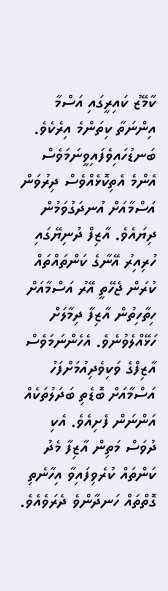ކާމޭޒު ކައިރީގައި އަސްމާ އިންނަތާ ކިތަންމެ އިރެކެވެ. ބަނޑުހައިވެފައިވީނަމަވެސް އެންމެ އެތިކޮޅެއްވެސް ދިރުވަން އަސްމާއަށް އުނދަގުވަމުން ދިޔައެވެ. އާޒިފް ދުނިޔޭގައި ހުރިއިރު އޭނާގެ ކަންތައްތައް ކުރަން ޖެހޭތީ އޭރު އަސްމާއަށް ހިތާހިތުން އާޒިފާ ދިމާލަށް ހަޅޭއްލެވުނެވެ. އެހެންނަމަވެސް އާޒިފްގެ ވަކިވެދިއުމަށްފަހު އަސްމާއަށް ބޮޑެތި ބަދަލުތަކެއް އަންނަން ފެށިއެވެ. އެކި ދުވަސް މަތިން އާޒިފާ މެދު ކަންތައް ކުރެވިފައިވާ އިހާނެތި ގޮތްތައް ހަނދާންވެ ދެރަވެއެވެ.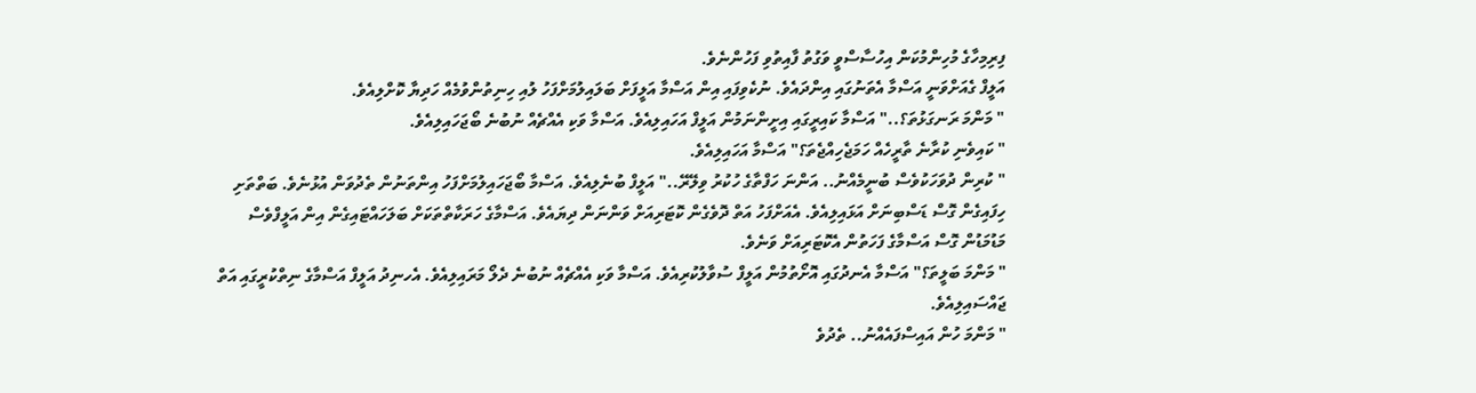ފިރިމިހާގެ މުހިންމުކަން އިހުސާސްވީ ވަގުތު ފާއިތުވި ފަހުންނެވެ.
އަލީފް ގެއަށްވަނީ އަސްމާ އެތަނުގައި އިންދައެވެ. ނުކެވިފައި އިން އަސްމާ އަލީފަށް ބަލައިލުމަށްފަހު ލުއި ހިނިތުންވުމެއް ހަދިޔާ ކޮށްލިއެވެ.
" މަންމަ ރަނގަޅުތަ؟.." އަސްމާ ކައިރީގައި އިށީންނަމުން އަލީފް އަހައިލިއެވެ. އަސްމާ ވަކި އެއްޗެއް ނުބުނެ ބޯޖަހައިލިއެވެ.
" ކައިވެނި ކުރާނެ ތާރީހެއް ހަމަޖެހިއްޖެތަ؟" އަސްމާ އަހައިލިއެވެ.
" ކުރިން ދުވަހަކުވެސް ބުނީމެއްނު.. އަންނަ ހަފްތާގެ ހުކުރު ވިލޭރޭ.." އަލީފް ބުނެލިއެވެ. އަސްމާ ބޯޖަހައިލުމަށްފަހު އިންތަނުން ތެދުވަން އުޅުނެވެ. ބަތްތަށި ހިފައިގެން ގޮސް ޑަސްބިނަށް އަޅައިލިއެވެ. އެއަށްފަހު އަތް ދޮވެގެން ކޮޓަރިއަށް ވަންނަން ދިޔައެވެ. އަސްމާގެ ހަރަކާތްތަކަށް ބަލަހައްޓައިގެން އިން އަލީފްވެސް މަޑުމަޑުން ގޮސް އަސްމާގެ ފަހަތުން އެކޮޓަރިއަށް ވަނެވެ.
" މަންމަ ބަލީތަ؟" އަސްމާ އެނދުގައި އޮށޯތުމުން އަލީފް ސުވާލުކުރިއެވެ. އަސްމާ ވަކި އެއްޗެއް ނުބުނެ ދެލޯ މަރައިލިއެވެ. އެހނިދު އަލީފް އަސްމާގެ ނިތްކުރީގައި އަތް ޖައްސައިލިއެވެ.
" މަންމަ ހުން އައިސްފައެއްނު.. ތެދުވެ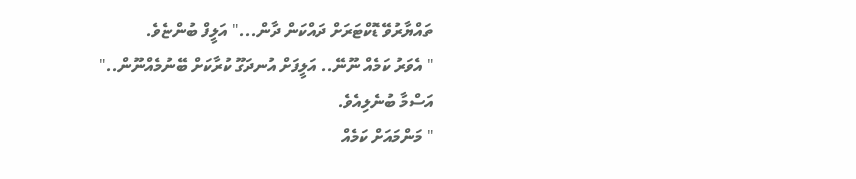ތައްޔާރުވޭ ޑޮކްޓަރަށް ދައްކަން ދާން..." އަލީފް ބުންޏެވެ.
" އެވަރު ކަމެއް ނޫނޭ.. އަލީފަށް އުނދަގޫ ކުރާކަށް ބޭނުމެއްނޫން.." އަސްމާ ބުނެލިއެވެ.
" މަންމައަށް ކަމެއް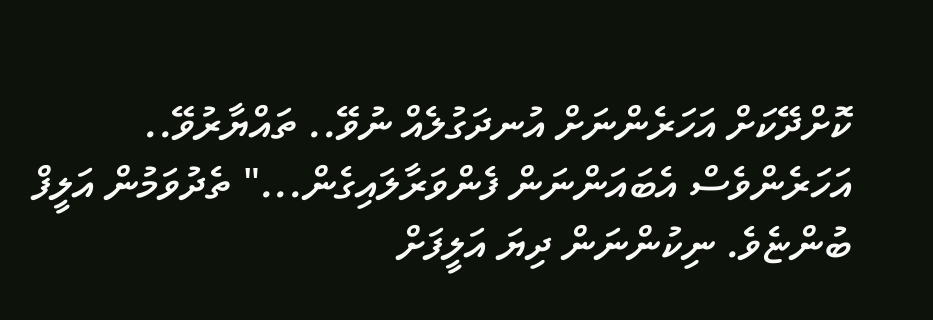ކޮށްދޭކަށް އަހަރެންނަށް އުނދަގުލެއް ނުވޭ.. ތައްޔާރުވޭ.. އަހަރެންވެސް އެބައަންނަން ފެންވަރާލައިގެން..." ތެދުވަމުން އަލީފް ބުންޏެވެ. ނިކުންނަން ދިޔަ އަލީފަށް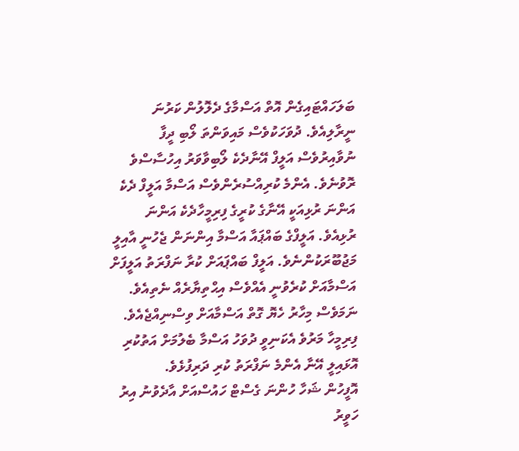ބަލަހައްޓައިގެން އޮތް އަސްމާގެ ދެލޮލުން ކަރުނަ ނީރާލިއެވެ. ދުވަހަކުވެސް މައިވަންތަ ލޯބި ދީފާ ނުވާއިރުވެސް އަލީފް އޭނާދެކެ ލޯބިވާވަރު އިހުސާސްވެ ރޮވުނެވެ. އެންމެ ކުރިއްސުރެންވެސް އަސްމާ އަލީފް ދެކެ އަންނަ ރުޅިއަކީ އޭނާގެ ކުރީގެ ފިރިމީހާދެކެ އަންނަ ރުޅިއެވެ. އަލީފްގެ ބައްޕައާ އަސްމާ އިންނަން ޖެހުނީ އާއިލީ މަޖުބޫރަކުންނެވެ. އަލީފް ބައްޕައަށް ކުރާ ނަފްރަތު އަލީފަށް އަސްމާއަށް ކުރެވުނީ އެއްވެސް އިޙްތިޔާރެއް ނެތިއެވެ. ނަމަވެސް މިހާރު ހެޔޮ ގޮތް އަސްމާއަށް ވިސްނިއްޖެއެވެ. ފިރިމީހާ މަރުވެ އެކަނިވީ ދުވަހު އަސްމާ ބެލުމަށް އަތުކުރި އޮޅައިލީ އޭނާ އެންމެ ނަފްރަތު ކުރި ދަރިފުޅެވެ.
އޮފީހުން ޝަހާ ހުންނަ ގެސްޓް ހައުސްއަށް އާދެވުނު އިރު ހަވީރު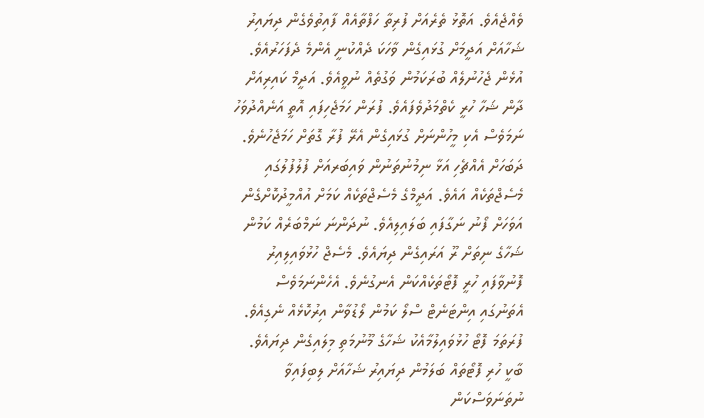ވެއްޖެއެވެ. އަތޮޅު ތެރެއަށް ފުރިތާ ހަފްތާއެއް ފާއިތުވެގެން ދިޔައިރު  ޝަހާއަށް އަދީމަށް ގުޅައިގެން ވާހަކަ ދެއްކުނީ އެންމެ ދެފަހަރުއެވެ. އުޅެން ޖެހުނުލެއް ބުރަކަމުން ވަގުތެއް ނުވީއެވެ. އަދީމް ކައިރިއަށް ދާން ޝަހާ ހުރީ ކެތްމަދުވެފައެވެ. ފުރަން ހަމަޖެހިފައި އޮތީ އަނެއްދުވަހު ނަމަވެސް އެކި މީހުންނަށް ގުޅައިގެން އެރޭ ފުރާ ގޮތަށް ހަމަޖެހުނެވެ. ދަބަހަށް އެއްޗެހި އަޅާ ނިމުނުތަނުން ވައިބަރއަށް ފުލުފުލުގައި މެސެޖްތަކެއް އައެވެ. އަދީމްގެ މެސެޖްތަކެއް ކަމަށް އުއްމީދުކޮށްގެން އަވަހަށް ފޯނު ނަގާފައި ބަލައިލިއެވެ. ނުދަންނަ ނަމްބަރެއް ކަމުން ޝަހާގެ ނިތަށް ރޫ އަރައިގެން ދިޔައެވެ. މެސެޖް ހުޅުވައިލިއިރު ފޮނުވާފައި ހުރީ ފޮޓޯތަކެއްކަން އެނގުނެވެ. އެހެންނަމަވެސް އެތަނުގައި އިންޓަނެޓް ސްލޯ ކަމުން ލޯޑުވާން އިރުކޮޅެއް ނެގިއެވެ. ފުރަތަމަ ފޮޓޯ ހުޅުވައިލުމާއެކު ޝަހާގެ މޫނުމަތި މިލައިގެން ދިޔައެވެ. ބާކީ ހުރި ފޮޓޯތައް ބަލަމުން ދިޔައިރު ޝަހާއަށް ލިބިފައިވާ ނުތަނަވަސްކަން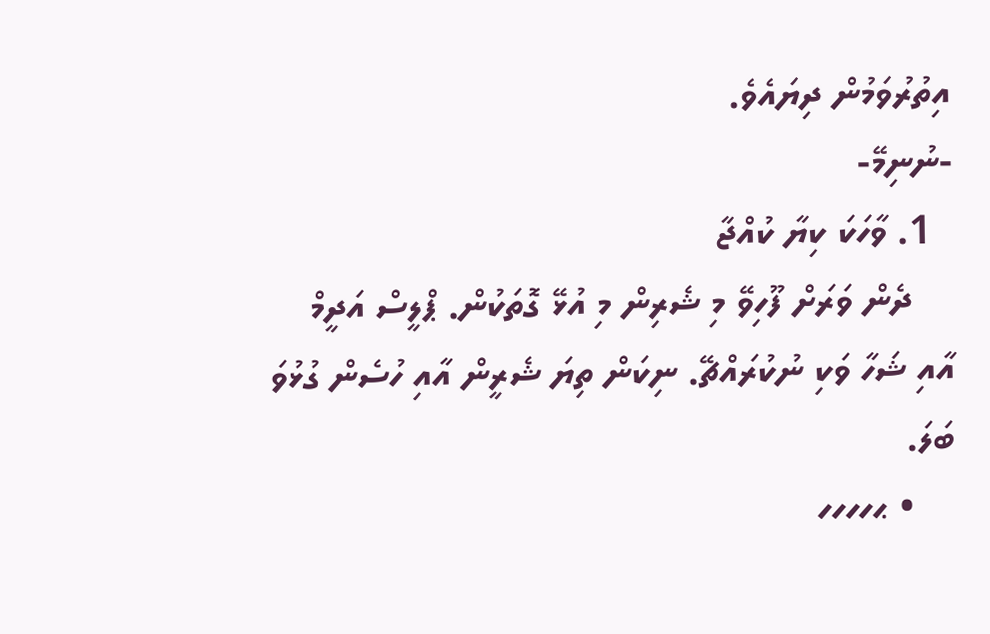އިތުރުވަމުން ދިޔައެވެ.
-ނުނިމޭ-
  1. ވާހަކަ ކިޔާ ކުއްޖާ
    ދެން ވަރަށް ފޫހިވޭ މި ޝެރިން މި އުޅޭ ގޮތަކުން. ޕްލީސް އަދީމް އާއި ޝަހާ ވަކި ނުކުރައްޗޭ. ނިކަން ތިޔަ ޝެރީން އާއި ހުސެން ގުޅުވަ ބަލަ.
    • ޙހހހހ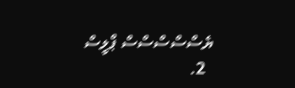ޔެސްސްސްސްސް ޕްލީސް
  2.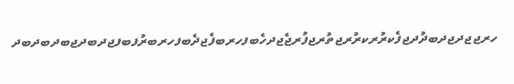ހރޖޖދޖދބދުދޖފެކރުރކރުރޖތުރޖފުރޖެޖދހެބފހރބފެޖދެބފހރބރުފބފޖދބދޖބދބދބދ